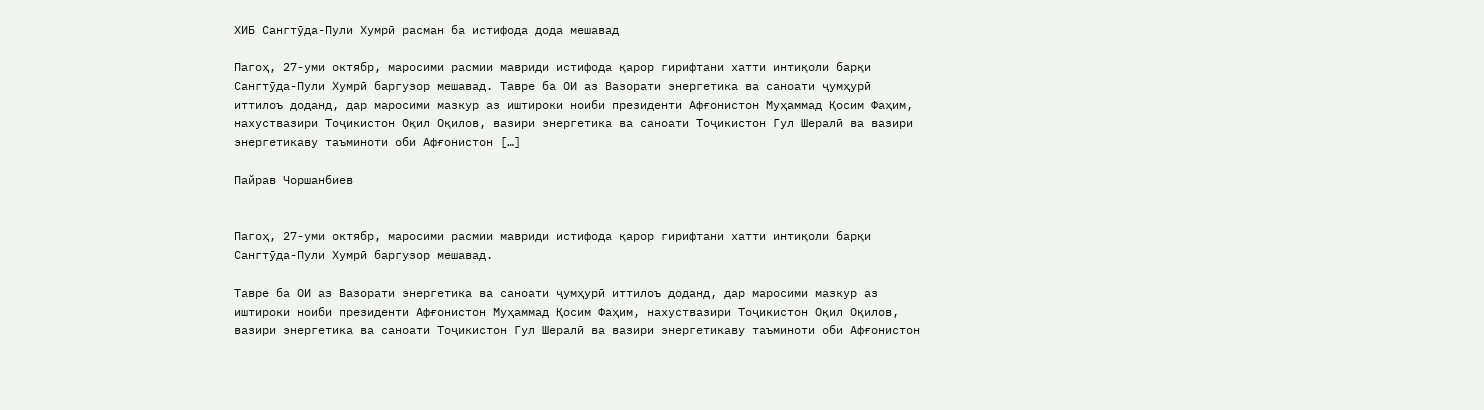ХИБ Сангтӯда-Пули Хумрӣ расман ба истифода дода мешавад

Пагоҳ, 27-уми октябр, маросими расмии мавриди истифода қарор гирифтани хатти интиқоли барқи Сангтӯда-Пули Хумрӣ баргузор мешавад. Тавре ба ОИ аз Вазорати энергетика ва саноати ҷумҳурӣ иттилоъ доданд, дар маросими мазкур аз иштироки ноиби президенти Афғонистон Муҳаммад Қосим Фаҳим, нахуствазири Тоҷикистон Оқил Оқилов, вазири энергетика ва саноати Тоҷикистон Гул Шералӣ ва вазири энергетикаву таъминоти оби Афғонистон […]

Пайрав Чоршанбиев


Пагоҳ, 27-уми октябр, маросими расмии мавриди истифода қарор гирифтани хатти интиқоли барқи Сангтӯда-Пули Хумрӣ баргузор мешавад.

Тавре ба ОИ аз Вазорати энергетика ва саноати ҷумҳурӣ иттилоъ доданд, дар маросими мазкур аз иштироки ноиби президенти Афғонистон Муҳаммад Қосим Фаҳим, нахуствазири Тоҷикистон Оқил Оқилов, вазири энергетика ва саноати Тоҷикистон Гул Шералӣ ва вазири энергетикаву таъминоти оби Афғонистон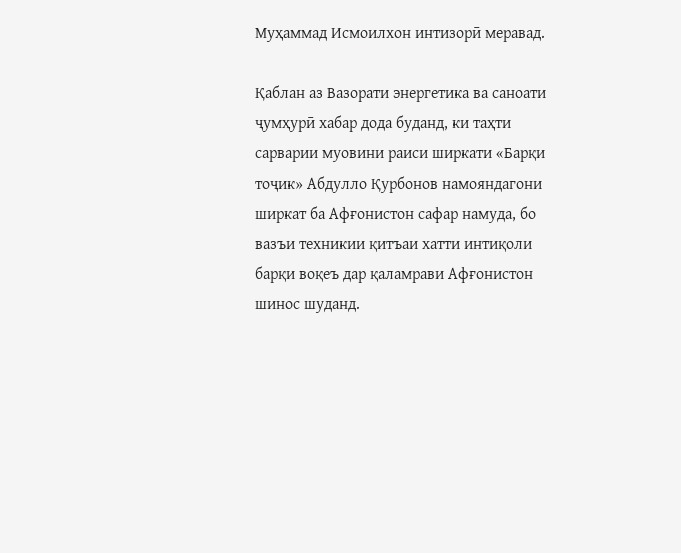Муҳаммад Исмоилхон интизорӣ меравад.

Қаблан аз Вазорати энергетика ва саноати ҷумҳурӣ хабар дода буданд, ки таҳти сарварии муовини раиси ширкати «Барқи тоҷик» Абдулло Қурбонов намояндагони ширкат ба Афғонистон сафар намуда, бо вазъи техникии қитъаи хатти интиқоли барқи воқеъ дар қаламрави Афғонистон шинос шуданд.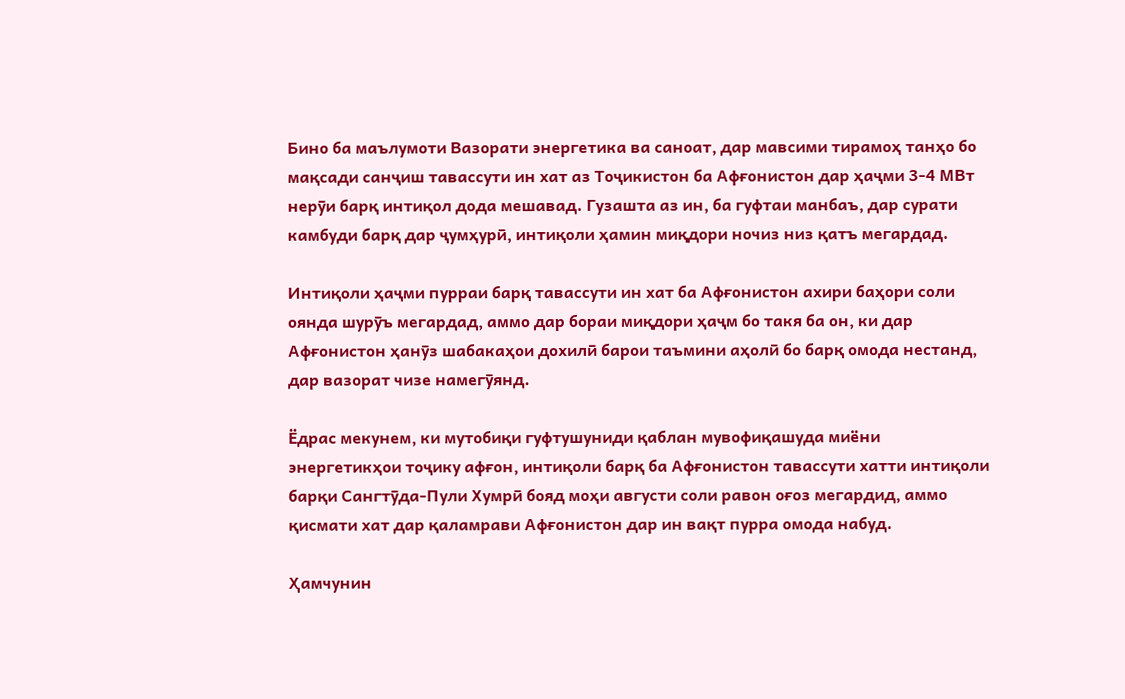Бино ба маълумоти Вазорати энергетика ва саноат, дар мавсими тирамоҳ танҳо бо мақсади санҷиш тавассути ин хат аз Тоҷикистон ба Афғонистон дар ҳаҷми 3-4 МВт нерӯи барқ интиқол дода мешавад. Гузашта аз ин, ба гуфтаи манбаъ, дар сурати камбуди барқ дар ҷумҳурӣ, интиқоли ҳамин миқдори ночиз низ қатъ мегардад.

Интиқоли ҳаҷми пурраи барқ тавассути ин хат ба Афғонистон ахири баҳори соли оянда шурӯъ мегардад, аммо дар бораи миқдори ҳаҷм бо такя ба он, ки дар Афғонистон ҳанӯз шабакаҳои дохилӣ барои таъмини аҳолӣ бо барқ омода нестанд, дар вазорат чизе намегӯянд.

Ёдрас мекунем, ки мутобиқи гуфтушуниди қаблан мувофиқашуда миёни энергетикҳои тоҷику афғон, интиқоли барқ ба Афғонистон тавассути хатти интиқоли барқи Сангтӯда-Пули Хумрӣ бояд моҳи августи соли равон оғоз мегардид, аммо қисмати хат дар қаламрави Афғонистон дар ин вақт пурра омода набуд.

Ҳамчунин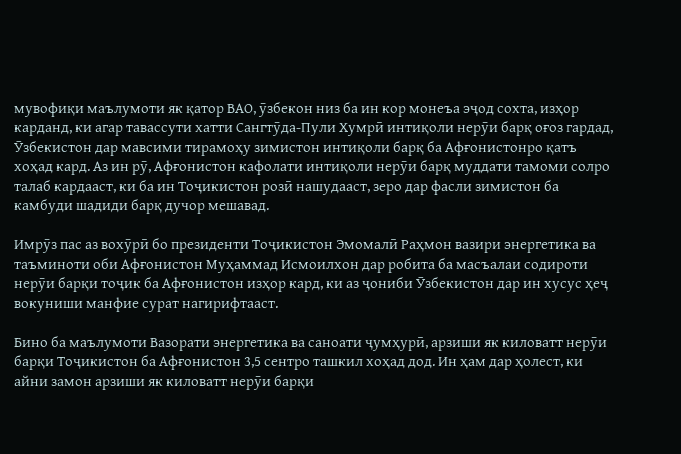мувофиқи маълумоти як қатор ВАО, ӯзбекон низ ба ин кор монеъа эҷод сохта, изҳор карданд, ки агар тавассути хатти Сангтӯда-Пули Хумрӣ интиқоли нерӯи барқ оғоз гардад, Ӯзбекистон дар мавсими тирамоҳу зимистон интиқоли барқ ба Афғонистонро қатъ хоҳад кард. Аз ин рӯ, Афғонистон кафолати интиқоли нерӯи барқ муддати тамоми солро талаб кардааст, ки ба ин Тоҷикистон розӣ нашудааст, зеро дар фасли зимистон ба камбуди шадиди барқ дучор мешавад.

Имрӯз пас аз вохӯрӣ бо президенти Тоҷикистон Эмомалӣ Раҳмон вазири энергетика ва таъминоти оби Афғонистон Муҳаммад Исмоилхон дар робита ба масъалаи содироти нерӯи барқи тоҷик ба Афғонистон изҳор кард, ки аз ҷониби Ӯзбекистон дар ин хусус ҳеҷ вокуниши манфие сурат нагирифтааст.

Бино ба маълумоти Вазорати энергетика ва саноати ҷумҳурӣ, арзиши як киловатт нерӯи барқи Тоҷикистон ба Афғонистон 3,5 сентро ташкил хоҳад дод. Ин ҳам дар ҳолест, ки айни замон арзиши як киловатт нерӯи барқи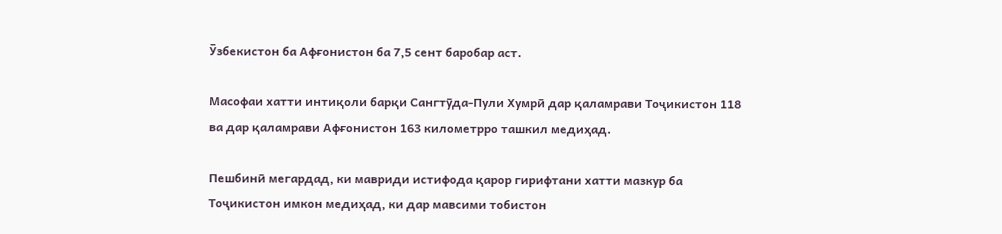Ӯзбекистон ба Афғонистон ба 7,5 сент баробар аст.

Масофаи хатти интиқоли барқи Сангтӯда-Пули Хумрӣ дар қаламрави Тоҷикистон 118 ва дар қаламрави Афғонистон 163 километрро ташкил медиҳад.

Пешбинӣ мегардад, ки мавриди истифода қарор гирифтани хатти мазкур ба Тоҷикистон имкон медиҳад, ки дар мавсими тобистон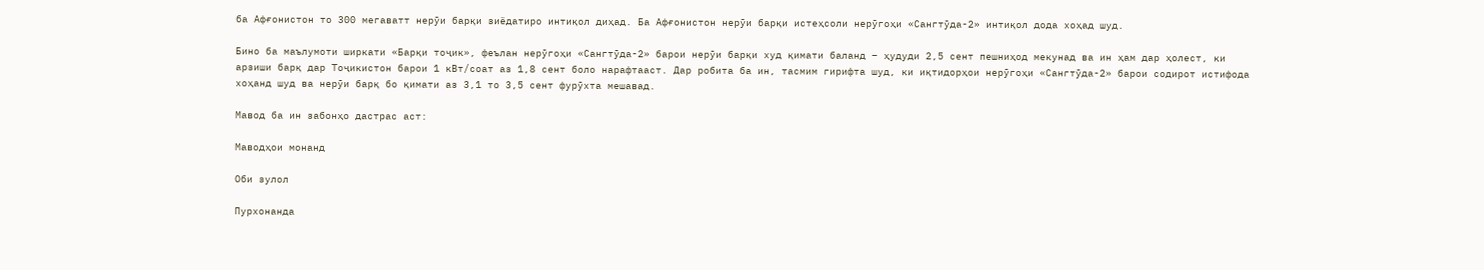ба Афғонистон то 300 мегаватт нерӯи барқи зиёдатиро интиқол диҳад. Ба Афғонистон нерӯи барқи истеҳсоли нерӯгоҳи «Сангтӯда-2» интиқол дода хоҳад шуд.

Бино ба маълумоти ширкати «Барқи тоҷик», феълан нерӯгоҳи «Сангтӯда-2» барои нерӯи барқи худ қимати баланд – ҳудуди 2,5 сент пешниҳод мекунад ва ин ҳам дар ҳолест, ки арзиши барқ дар Тоҷикистон барои 1 кВт/соат аз 1,8 сент боло нарафтааст. Дар робита ба ин, тасмим гирифта шуд, ки иқтидорҳои нерӯгоҳи «Сангтӯда-2» барои содирот истифода хоҳанд шуд ва нерӯи барқ бо қимати аз 3,1 то 3,5 сент фурӯхта мешавад.

Мавод ба ин забонҳо дастрас аст:

Маводҳои монанд

Оби зулол

Пурхонанда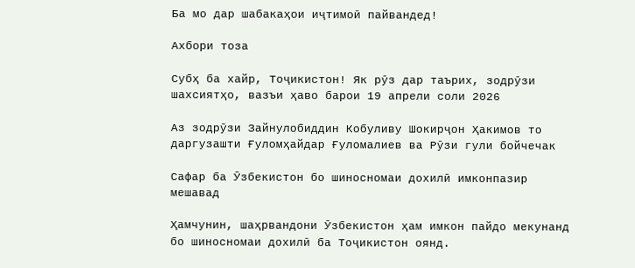Ба мо дар шабакаҳои иҷтимоӣ пайвандед!

Ахбори тоза

Субҳ ба хайр, Тоҷикистон! Як рӯз дар таърих, зодрӯзи шахсиятҳо, вазъи ҳаво барои 19 апрели соли 2026

Аз зодрӯзи Зайнулобиддин Кобуливу Шокирҷон Ҳакимов то даргузашти Ғуломҳайдар Ғуломалиев ва Рӯзи гули бойчечак

Сафар ба Ӯзбекистон бо шиносномаи дохилӣ имконпазир мешавад

Ҳамчунин, шаҳрвандони Ӯзбекистон ҳам имкон пайдо мекунанд бо шиносномаи дохилӣ ба Тоҷикистон оянд.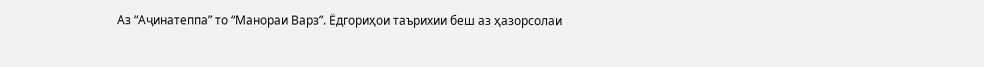Аз “Аҷинатеппа” то “Манораи Варз”. Ёдгориҳои таърихии беш аз ҳазорсолаи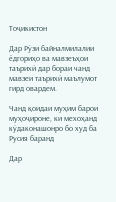Тоҷикистон

Дар Рӯзи байналмилалии ёдгориҳо ва мавзеъҳои таърихӣ дар бораи чанд мавзеи таърихӣ маълумот гирд овардем.

Чанд қоидаи муҳим барои муҳоҷироне, ки мехоҳанд кӯдаконашонро бо худ ба Русия баранд

Дар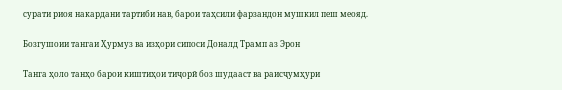сурати риоя накардани тартиби нав, барои таҳсили фарзандон мушкил пеш меояд.

Бозгушоии тангаи Ҳурмуз ва изҳори сипоси Доналд Трамп аз Эрон

Танга ҳоло танҳо барои киштиҳои тиҷорӣ боз шудааст ва раисҷумҳури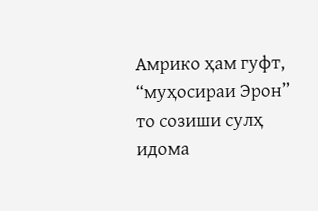Амрико ҳам гуфт, “муҳосираи Эрон” то созиши сулҳ идома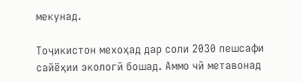мекунад.

Тоҷикистон мехоҳад дар соли 2030 пешсафи сайёҳии экологӣ бошад. Аммо чӣ метавонад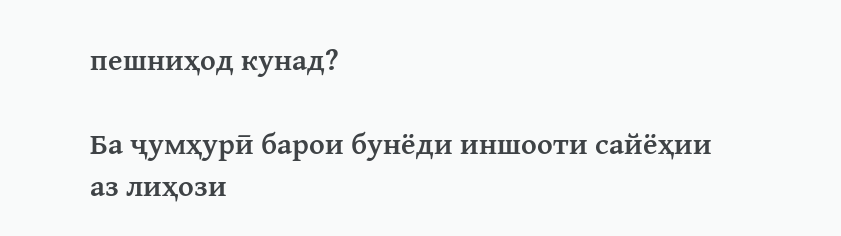пешниҳод кунад?

Ба ҷумҳурӣ барои бунёди иншооти сайёҳии аз лиҳози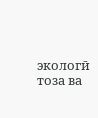экологӣ тоза ва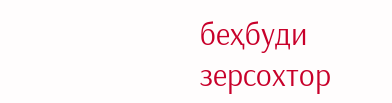беҳбуди зерсохтор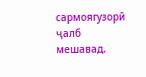сармоягузорӣ ҷалб мешавад.